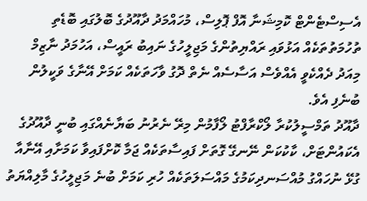އެސިސްޓެންޓް ކޮމިޝަނާ އޮފް ޕޮލިސް، މުހައްމަދު ދާއޫދުގެ ބޮލުގައި ބޮޑެތި ތުހުމަތުތަކެއް އަޅުވައި ރައްޔިތުންގެ މަޖިލީހުގެ ނައިބު ރައީސް، އަހުމަދު ނާޒިމް މިއަދު ދެއްކެވީ އެއްވެސް އަސާސެއް ނެތް ދޮގު ވާހަތަކެއް ކަމަށް އޭނާގެ ވަކީލުން ބުނެފި އެވެ.
ދާއޫދު ތަމްސީލުކުރާ ލޯކްރާފްޓު ލޯފާމުން މިރޭ ނެރުނު ބަޔާނެއްގައި ބުނީ ދާއޫދުގެ އެކައުންޓަށް، ކާކުކަން ނޭނގޭ ގޮތަށް ފައިސާތަކެއް ޖަމާ ކޮށްފައިވާ ކަމަށާއި އޭނާއާ ގުޅޭ ނުހައްގު މުއްސަނދިކަމުގެ މައްސަލަތަކެއް ހުރި ކަމަށް ބުނެ މަޖިލީހުގެ މާލިއްޔަތު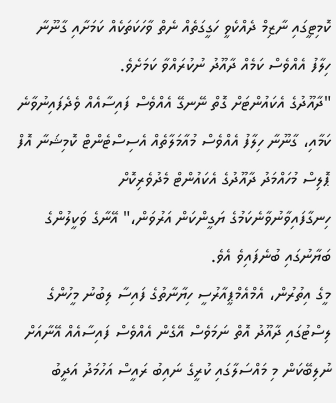ކޮމިޓީގައި ނާޒިމް ދެއްކެވީ ހަގީގަތެއް ނެތް ވާހަކަތަކެއް ކަމަށާއި ގާނޫނާ ހިލާފު އެއްވެސް ކަމެއް ދާއޫދު ނުކުރައްވާ ކަމަށެވެ.
"ދާއޫދުގެ އެކައުންޓަށް ގޮތް ނޭނގޭ އެއްވެސް ފައިސާއެއް ވެދެފައިނުވާނެ ކަމާއި، ގާނޫނާ ހިލާފު އެއްވެސް މުއާމަލާތެއް އެސިސްޓެންޓް ކޮމިޝަނާ އޮފް ޕޮލިސް މުހައްމަދު ދާއޫދުގެ އެކައުންޓް މެދުވެރިކޮށް ހިނގާފައިވާނުވާނެކަމުގެ ޔަގީންކަން އަރުވަން،" އޭނާގެ ވަކީލުންގެ ބަޔާނުގައި ބުނެފައިވެ އެވެ.
މީގެ އިތުރުން، އެމްއެމްޕީއާރުސީ ހިޔާނާތުގެ ފައިސާ ލިބުނު މީހުންގެ ލިސްޓުގައި ދާއޫދު އޮތް ނަމަވެސް އޭގެން އެއްވެސް ފައިސާއެއް އޭނާއަށް ނުލިބޭކަން މި މައްސަލާގައި ކުރީގެ ނައިބު ރައީސް އަހުމަދު އަދީބު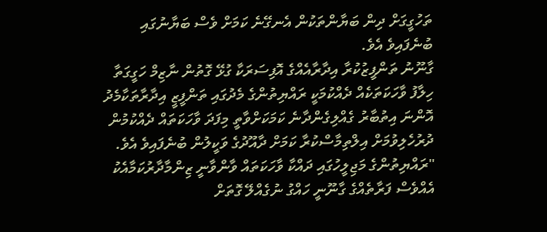ތަހުގީގަށް ދިން ބަޔާންތަކުން އެނގޭނެ ކަމަށް ވެސް ބަޔާނުގައި ބުނެފައިވެ އެވެ.
ގާނޫނު ތަންފީޒުކުރާ އިދާރާއެއްގެ އޮފިސަރަކާ ގުޅޭ ގޮތުން ނާޒިމް ހަގީގަތާ ހިލާފު ވާހަކަތަކެއް ދެއްކުމަކީ ރައްޔިތުންގެ މެދުގައި ތަންފީޒީ އިދާރާތަކާމެދު އޮންނަ އިތުބާރު ގެއްލިގެންދާނެ ކަމަކަށްވާތީ މިފަދަ ވާހަކަތައް ދެއްކުމުން ދުރުހެލިވުމަށް އިލްތިމާސްކުރާ ކަމަށް ދާއޫދުގެ ވަކީލުން ބުނެފައިވެ އެވެ.
"ރައްޔިތުންގެ މަޖިލީހުގައި ދައްކާ ވާހަކަތައް ވާންވާނީ ޒިންމާދާރުކަމާއެކު އެއްވެސް ފަރާތެއްގެ ގާނޫނީ ހައްގު ނުގެއްލޭ ގޮތަށް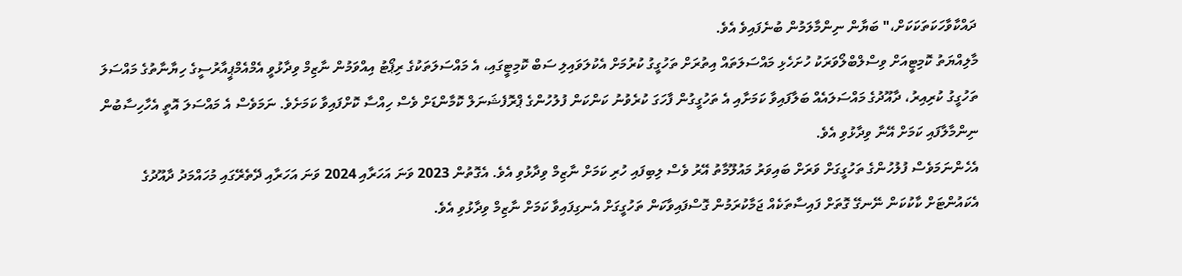ދައްކާވާހަކަތަކަކަށް،" ބަޔާން ނިންމާލަމުން ބުނެފައިވެ އެވެ.
މާލިއްޔަތު ކޮމިޓީއަށް ވިސްލްބްލޯވަރަކު ހުށަހެޅި މައްސަލަތައް އިތުރަށް ތަހުގީގު ކުރުމަށް އެކުލަވައިލި ސަބް ކޮމިޓީގައި، އެ މައްސަލަތަކުގެ ރިޕޯޓު އިއްވަމުން ނާޒިމް ވިދާޅުވީ އެމްއެމްޕީއާރުސީގެ ހިޔާނާތުގެ މައްސަލަ ތަހުގީގު ކުރިއިރު، ދާއޫދުގެ މައްސަލައެއް ބަލާފައިވާ ކަމަށާއި އެ ތަހުގީގުން ފާހަގަ ކުރެވުނު ކަންކަން ފުލުހުންގެ ޕްރޮފެޝަނަލް ކޮމާންޑަށް ވެސް ހިއްސާ ކޮށްފައިވާ ކަމަށެވެ. ނަމަވެސް އެ މައްސަލަ އޮތީ އެހާހިސާބުން ނިންމާލާފައި ކަމަށް އޭނާ ވިދާޅުވި އެވެ.
އެހެންނަމަވެސް ފުލުހުންގެ ތަހުގީގަށް ވަރަށް ބައިވަރު މައުލޫމާތު އޭރު ވެސް ލިބިފައި ހުރި ކަމަށް ނާޒިމް ވިދާޅުވި އެވެ. އެގޮތުން 2023 ވަނަ އަހަރާއި 2024 ވަނަ އަހަރާއި ދޭތެރޭގައި މުހައްމަދު ދާއޫދުގެ އެކައުންޓަށް ކާކުކަން ނޭނގޭ ގޮތަށް ފައިސާތަކެއް ޖަމާކުރަމުން ގޮސްފައިވާކަން ތަހުގީގަށް އެނގިފައިވާ ކަމަށް ނާޒިމް ވިދާޅުވި އެވެ.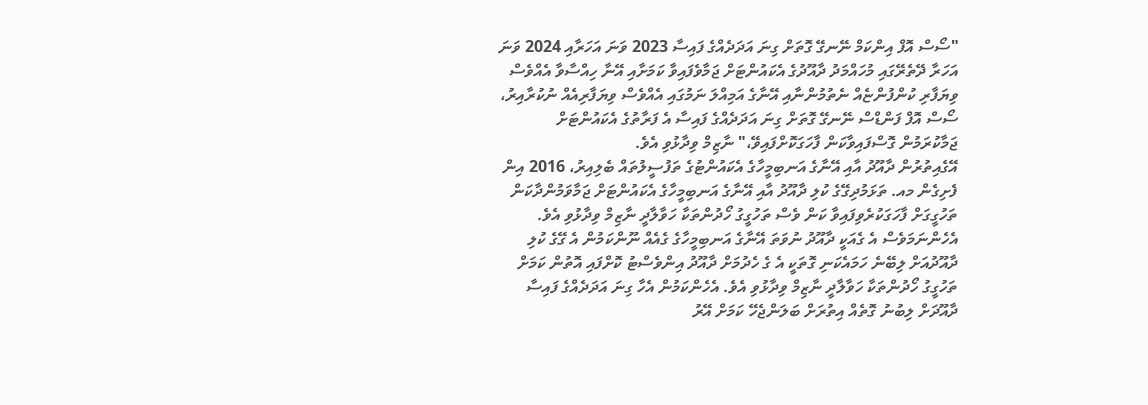"ސޯސް އޮފް އިންކަމް ނޭނގޭ ގޮތަށް ގިނަ އަދަދެއްގެ ފައިސާ 2023 ވަނަ އަހަރާއި 2024 ވަނަ އަހަރާ ދޭތެރޭގައި މުހައްމަދު ދާއޫދުގެ އެކައުންޓަށް ޖަމާވެފައިވާ ކަމަށާއި އޭނާ ހިއްސާވާ އެއްވެސް ވިޔަފާރި ކުންފުންޏެއް ނެތުމުންނާއި އޭނާގެ އަމިއްލަ ނަމުގައި އެއްވެސް ވިޔަފާރިއެއް ނުކުރާއިރު، ސޯސް އޮފް ފަންޑްސް ނޭނގޭ ގޮތަށް ގިނަ އަދަދެއްގެ ފައިސާ އެ ފަރާތުގެ އެކައުންޓަށް ޖަމާކުރަމުން ގޮސްފައިވާކަން ފާހަގަކޮށްފައިވޭ،" ނާޒިމް ވިދާޅުވި އެވެ.
އޭގެއިތުރުން ދާއޫދު އާއި އޭނާގެ އަނބިމީހާގެ އެކައުންޓުގެ ތަފުސީލުތައް ބެލިއިރު، 2016 އިން ފެށިގެން މއ. ތަޅަމުދިގޭގެ ކުލި ދާއޫދު އާއި އޭނާގެ އަނބިމީހާގެ އެކައުންޓަށް ޖަމާވަމުންދާކަން ތަހުގީގަށް ފާހަގަކުރެވިފައިވާ ކަން ވެސް ތަހުގީގު ހޯދުންތަކާ ހަވާލާދީ ނާޒިމް ވިދާޅުވި އެވެ.
އެހެންނަމަވެސް އެ ގެއަކީ ދާއޫދު ނުވަތަ އޭނާގެ އަނބިމީހާގެ ގެއެއް ނޫންކަމުން އެ ގޭގެ ކުލި ދާއޫދުއަށް ލިބޭނެ ހަމައެކަނި ގޮތަކީ އެ ގެ ހެދުމަށް ދާއޫދު އިންވެސްޓު ކޮށްފައި އޮތުން ކަމަށް ތަހުގީގު ހޯދުންތަކާ ހަވާލާދީ ނާޒިމް ވިދާޅުވި އެވެ. އެހެންކަމުން އެހާ ގިނަ އަދަދެއްގެ ފައިސާ ދާއޫދަށް ލިބުނު ގޮތެއް އިތުރަށް ބަލަންޖެހޭ ކަމަށް އޭރު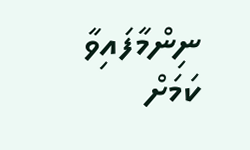ނިންމާފައިވާ ކަމަށް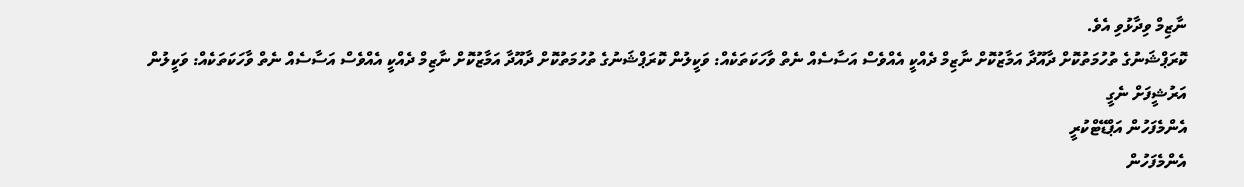ނާޒިމް ވިދާޅުވި އެވެ.
ކޮރަޕްޝަނުގެ ތުހުމަތުކޮށް ދާއޫދާ އަމާޒުކޮށް ނާޒިމް ދެއްކީ އެއްވެސް އަސާސެއް ނެތް ވާހަކަތަކެއް: ވަކީލުން ކޮރަޕްޝަނުގެ ތުހުމަތުކޮށް ދާއޫދާ އަމާޒުކޮށް ނާޒިމް ދެއްކީ އެއްވެސް އަސާސެއް ނެތް ވާހަކަތަކެއް: ވަކީލުން
އަރުޝީފަށް ނެގީ
އެންމެފަހުން އަޕްޑޭޓްކުރީ
އެންމެފަހުން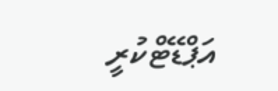އަޕްޑޭޓްކުރީ